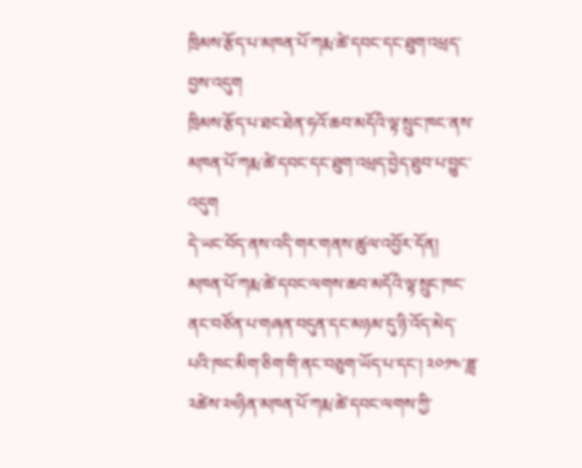ཁྲིམས་རྩོད་པ་མཁན་པོ་ཀརྨ་ཚེ་དབང་དང་ཐུག་འཕྲད་བྱས་འདུག
ཁྲིམས་རྩོད་པ་ཐང་ཐེན་ཧའོ་ཆབ་མདོའི་ལྟ་སྲུང་ཁང་ནས་མཁན་པོ་ཀརྨ་ཚེ་དབང་དང་ཐུག་འཕྲད་བྱེད་ཐུབ་པ་བྱུང་འདུག
དེ་ཡང་བོད་ནས་འདི་གར་གནས་ཚུལ་འབྱོར་དོན། མཁན་པོ་ཀརྨ་ཚེ་དབང་ལགས་ཆབ་མདོའི་ལྟ་སྲུང་ཁང་ནང་བཙོན་པ་གཞན་བདུན་དང་མཉམ་དུ་ཉི་འོད་མེད་པའི་ཁང་མིག་ཅིག་གི་ནང་བཅུག་ཡོད་པ་དང་། ༢༠༡༤་ཟླ་ ༢ཚེས་༢༥ཉིན་མཁན་པོ་ཀརྨ་ཚེ་དབང་ལགས་ཀྱི་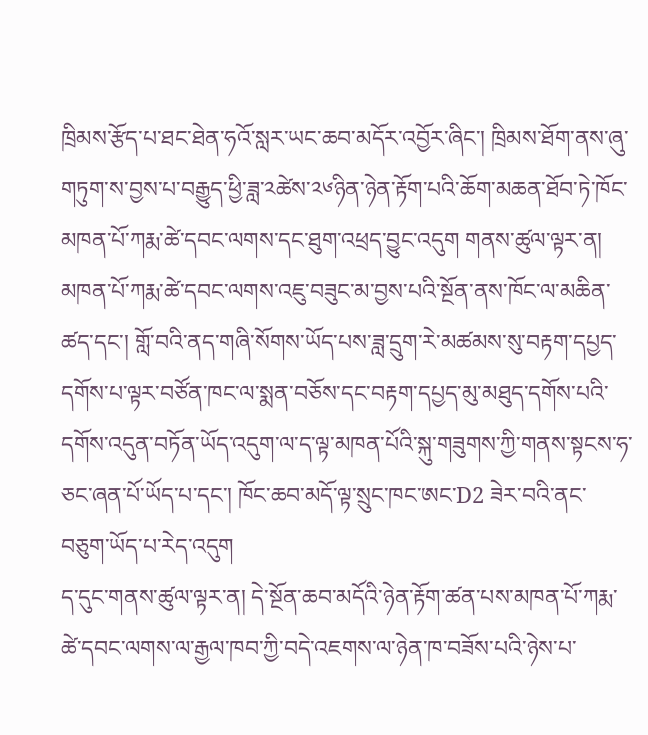ཁྲིམས་རྩོད་པ་ཐང་ཐེན་ཧའོ་སླར་ཡང་ཆབ་མདོར་འབྱོར་ཞིང་། ཁྲིམས་ཐོག་ནས་ཞུ་གཏུག་ས་བྱས་པ་བརྒྱུད་ཕྱི་ཟླ་༢ཚེས་༢༦ཉིན་ཉེན་རྟོག་པའི་ཆོག་མཆན་ཐོབ་ཏེ་ཁོང་མཁན་པོ་ཀརྨ་ཚེ་དབང་ལགས་དང་ཐུག་འཕྲད་བྱུང་འདུག གནས་ཚུལ་ལྟར་ན། མཁན་པོ་ཀརྨ་ཚེ་དབང་ལགས་འཇུ་བཟུང་མ་བྱས་པའི་སྔོན་ནས་ཁོང་ལ་མཆིན་ཚད་དང་། གློ་བའི་ནད་གཞི་སོགས་ཡོད་པས་ཟླ་དྲུག་རེ་མཚམས་སུ་བརྟག་དཔྱད་དགོས་པ་ལྟར་བཙོན་ཁང་ལ་སྨན་བཅོས་དང་བརྟག་དཔྱད་མུ་མཐུད་དགོས་པའི་དགོས་འདུན་བཏོན་ཡོད་འདུག་ལ་ད་ལྟ་མཁན་པོའི་སྐུ་གཟུགས་ཀྱི་གནས་སྟངས་ཧ་ཅང་ཞན་པོ་ཡོད་པ་དང་། ཁོང་ཆབ་མདོ་ལྟ་སྲུང་ཁང་ཨང་D2 ཟེར་བའི་ནང་བཅུག་ཡོད་པ་རེད་འདུག
ད་དུང་གནས་ཚུལ་ལྟར་ན། དེ་སྔོན་ཆབ་མདོའི་ཉེན་རྟོག་ཚན་པས་མཁན་པོ་ཀརྨ་ཚེ་དབང་ལགས་ལ་རྒྱལ་ཁབ་ཀྱི་བདེ་འཇགས་ལ་ཉེན་ཁ་བཟོས་པའི་ཉེས་པ་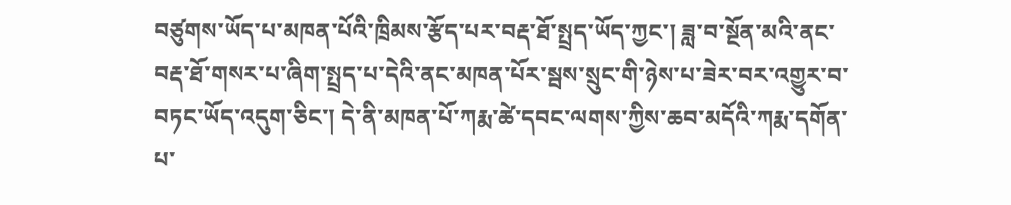བཙུགས་ཡོད་པ་མཁན་པོའི་ཁྲིམས་རྩོད་པར་བརྡ་ཐོ་སྤྲད་ཡོད་ཀྱང་། ཟླ་བ་སྔོན་མའི་ནང་བརྡ་ཐོ་གསར་པ་ཞིག་སྤྲད་པ་དེའི་ནང་མཁན་པོར་སྦས་སྲུང་གི་ཉེས་པ་ཟེར་བར་འགྱུར་བ་བཏང་ཡོད་འདུག་ཅིང་། དེ་ནི་མཁན་པོ་ཀརྨ་ཚེ་དབང་ལགས་ཀྱིས་ཆབ་མདོའི་ཀརྨ་དགོན་པ་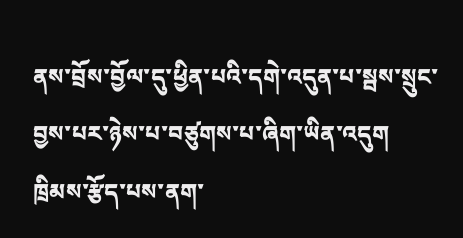ནས་བྲོས་བྱོལ་དུ་ཕྱིན་པའི་དགེ་འདུན་པ་སྦས་སྲུང་བྱས་པར་ཉེས་པ་བཙུགས་པ་ཞིག་ཡིན་འདུག ཁྲིམས་རྩོད་པས་ནག་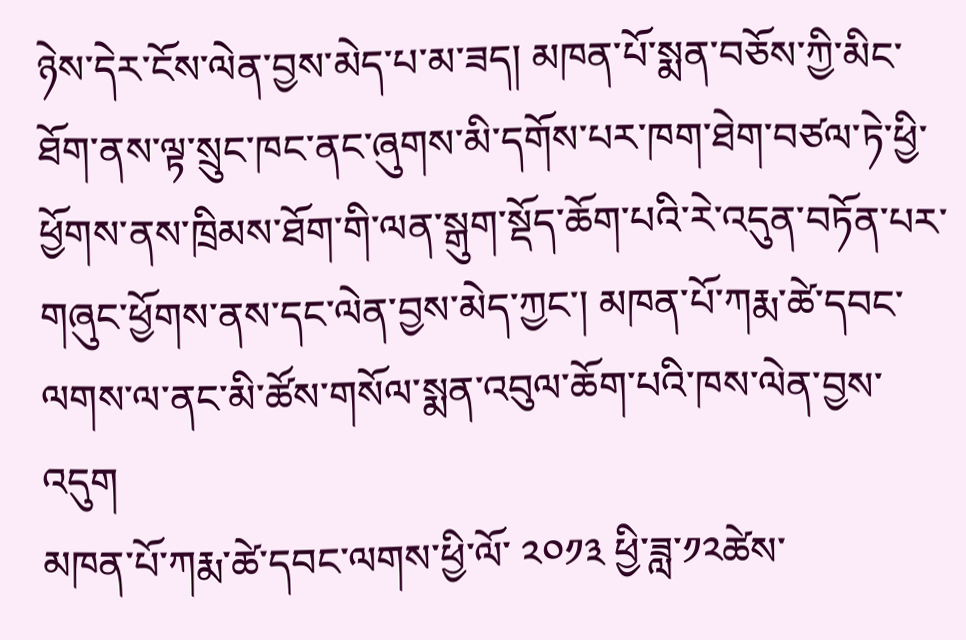ཉེས་དེར་ངོས་ལེན་བྱས་མེད་པ་མ་ཟད། མཁན་པོ་སྨན་བཅོས་ཀྱི་མིང་ཐོག་ནས་ལྟ་སྲུང་ཁང་ནང་ཞུགས་མི་དགོས་པར་ཁག་ཐེག་བཙལ་ཏེ་ཕྱི་ཕྱོགས་ནས་ཁྲིམས་ཐོག་གི་ལན་སྒུག་སྡོད་ཆོག་པའི་རེ་འདུན་བཏོན་པར་གཞུང་ཕྱོགས་ནས་དང་ལེན་བྱས་མེད་ཀྱང་། མཁན་པོ་ཀརྨ་ཚེ་དབང་ལགས་ལ་ནང་མི་ཚོས་གསོལ་སྨན་འབུལ་ཆོག་པའི་ཁས་ལེན་བྱས་འདུག
མཁན་པོ་ཀརྨ་ཚེ་དབང་ལགས་ཕྱི་ལོ་ ༢༠༡༣ ཕྱི་ཟླ་༡༢ཚེས་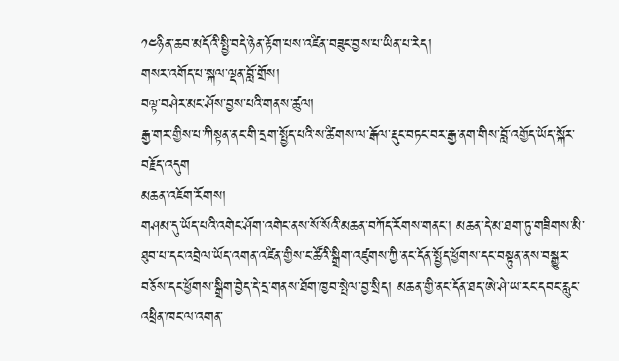༡༤ཉིན་ཆབ་མདོའི་སྤྱི་བདེ་ཉེན་རྟོག་པས་འཛིན་བཟུང་བྱས་པ་ཡིན་པ་རེད།
གསར་འགོད་པ་སྐལ་ལྡན་བློ་གྲོས།
བལྟ་བཤེར་མང་ཤོས་བྱས་པའི་གནས་ཚུལ།
རྒྱ་གར་གྱིས་པ་ཀིསྟན་ནང་གི་དྲག་སྤྱོད་པའི་ས་ཚིགས་ལ་རྒོལ་རྡུང་བཏང་བར་རྒྱ་ནག་གིས་བློ་འགྱོད་ཡོད་སྐོར་བརྗོད་འདུག
མཆན་འཇོག་རོགས།
གཤམ་དུ་ཡོད་པའི་འགེང་ཤོག་འགེང་ནས་སོ་སོའི་མཆན་བཀོད་རོགས་གནང་། མཆན་དེ་མ་ཐག་ཏུ་གཟིགས་མི་ཐུབ་པ་དང་འབྲེལ་ཡོད་འགན་འཛིན་གྱིས་ང་ཚོའི་སྒྲིག་འཛུགས་ཀྱི་ནང་དོན་སྤྱོད་ཕྱོགས་དང་བསྟུན་ནས་བསྒྱུར་བཅོས་དང་ཕྱོགས་སྒྲིག་བྱེད་དེ་དྲ་གནས་ཐོག་ཁྱབ་སྤེལ་བྱ་སྲིད། མཆན་གྱི་ནང་དོན་ཐད་ཨེ་ཤེ་ཡ་རང་དབང་རླུང་འཕྲིན་ཁང་ལ་འགན་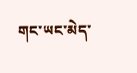གང་ཡང་མེད་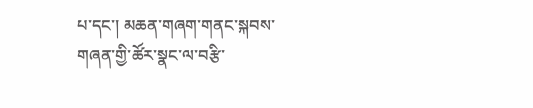པ་དང་། མཆན་གཞག་གནང་སྐབས་གཞན་གྱི་ཚོར་སྣང་ལ་བརྩི་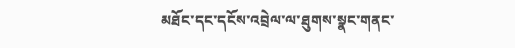མཐོང་དང་དངོས་འབྲེལ་ལ་ཐུགས་སྣང་གནང་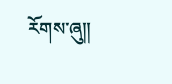རོགས་ཞུ༎